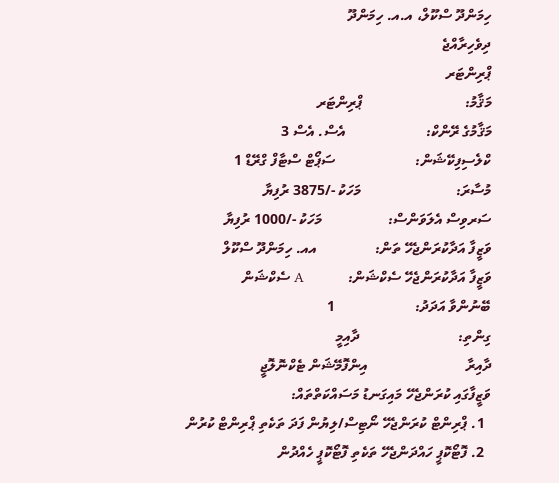ހިމަންދޫ ސްކޫލް، އ.އ. ހިމަންދޫ
ދިވެހިރާއްޖެ
ޕްރިންޓަރ
މަޤާމު:                            ޕްރިންޓަރ
މަޤާމުގެ ރޭންކް:                      އެސް. އެސް 3
ކްލެސިފިކޭޝަން:                      ސަޕޯޓް ސްޓާފް ގްރޭޑް 1
މުސާރަ:                          މަހަކު -/3875 ރުފިޔާ
ސަރވިސް އެލަވަންސް:                  މަހަކު -/1000 ރުފިޔާ
ވަޒީފާ އަދާކުރަންޖެހޭ ތަން:                އއ. ހިމަންދޫ ސްކޫލް
ވަޒީފާ އަދާކުރަންޖެހޭ ސެކްޝަން:            A ސެކްޝަން
ބޭނުންވާ އަދަދު:                      1
ގިންތި:                           ދާއިމީ
ދާއިރާ                           އިންފޮމޭޝަން ޓެކްނޮލޮޖީ
ވަޒީފާގައި ކުރަންޖެހޭ މައިގަނޑު މަސައްކަތްތައް:
  1. ޕްރިންޓް ކުރަންޖެހޭ ނޯޓިސް/ލިޔުން ފަދަ ތަކެތި ޕްރިންޓް ކުރުން
  2. ފޮޓޯކޮޕީ ހައްދަންޖެހޭ ތަކެތި ފޮޓޯކޮޕީ ހެއްދުން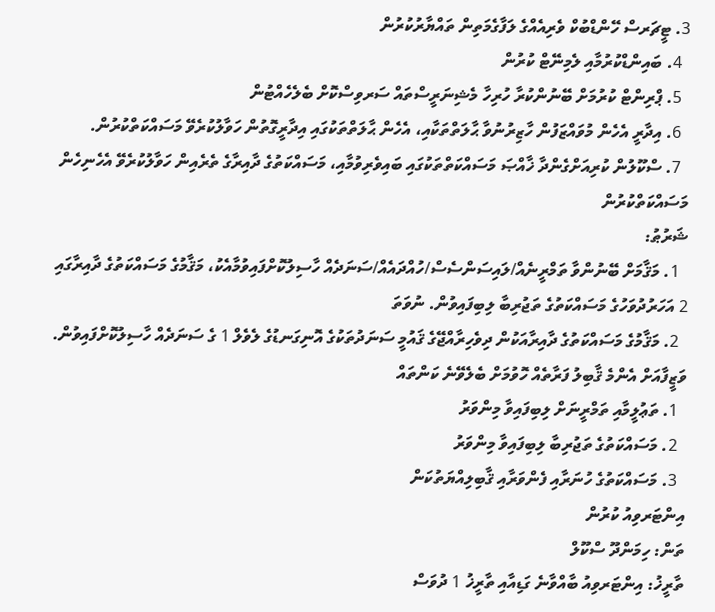3. ޓީޗަރސް ހޭންޑްބުކް ވެރިއެއްގެ ލަފާގެމަތިން ތައްޔާރުކުރުން
  4. ބައިންޑްކުރުމާއި ލެމިނޭޓް ކުރުން
  5. ޕްރިންޓް ކުރުމަށް ބޭނުންކުރާ ހުރިހާ މެޝިނަރީސްތައް ސަރވިސްކޮށް ބެލެހެއްޓުން
  6. އިދާރީ އެހެން މުވައްޒަފުން ހާޒިރުނުވާ ޙާލަތްތަކާއި، އެހެން ޙާލަތްތަކުގައި އިދާރީގޮތުން ހަވާލުކުރެވޭ މަސައްކަތްކުރުން.
  7. ސްކޫލުން ކުރިއަށްގެންދާ ޚާއްޞަ މަސައްކަތްތަކުގައި ބައިވެރިވުމާއި، މަސައްކަތުގެ ދާއިރާގެ ތެރެއިން ހަވާލުކުރެވޭ އެހެނިހެން މަސައްކަތްކުރުން
ޝަރުޠު:
  1. މަޤާމަށް ބޭނުންވާ ތަމްރީނެއް/ލައިސަންސެސް/ހުއްދައެއް/ސަނަދެއް ހާސިލުކޮށްފައިވުމާއެކު، މަޤާމުގެ މަސައްކަތުގެ ދާއިރާގައި 2 އަހަރުދުވަހުގެ މަސައްކަތުގެ ތަޖުރިބާ ލިބިފައިވުން. ނުވަތަ
  2. މަޤާމުގެ މަސައްކަތުގެ ދާއިރާއަކުން ދިވެހިރާއްޖޭގެ ޤައުމީ ސަނަދުތަކުގެ އޮނިގަނޑުގެ ލެވެލް 1 ގެ ސަނަދެއް ހާސިލުކޮށްފައިވުން.
ވަޒީފާއަށް އެންމެ ޤާބިލު ފަރާތެއް ހޮވުމަށް ބެލެވޭނެ ކަންތައް
  1. ތަޢުލީމާއި ތަމްރީނަށް ލިބިފައިވާ މިންވަރު
  2. މަސައްކަތުގެ ތަޖުރިބާ ލިބިފައިވާ މިންވަރު
  3. މަސައްކަތުގެ ހުނަރާއި ފެންވަރާއި ޤާބިލިއްޔަތުކަން
އިންޓަރވިއު ކުރުން
ތަން: ހިމަންދޫ ސްކޫލް
ތާރީޚު: އިންޓަރވިއު ބާއްވާނެ ގަޑިއާއި ތާރީޚު 1 ދުވަސް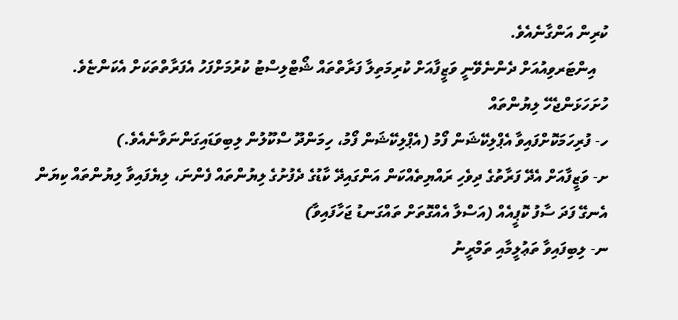ކުރިން އަންގާނެއެވެ.
   އިންޓަރވިއުއަށް ދެންނެވޭނީ ވަޒީފާއަށް ކުރިމަތިލާ ފަރާތްތައް ޝޯޓްލިސްޓު ކުރުމަށްފަހު އެފަރާތްތަކަށް އެކަންޏެވެ.
ހުށަހަޅަންޖެހޭ ލިޔުންތައް
ހ- ފުރިހަމަކޮށްފައިވާ އެޕްލިކޭޝަން ފޯމު (އެޕްލިކޭޝަން ފޯމު، ހިމަންދޫ ސްކޫލުން ލިބިވަޑައިގަންނަވާނެއެވެ.)
ށ- ވަޒީފާއަށް އެދޭ ފަރާތުގެ ދިވެހި ރައްޔިތެއްކަން އަންގައިދޭ ކާޑުގެ ދެފުށުގެ ލިޔުންތައް ފެންނަ، ލިޔެފައިވާ ލިޔުންތައް ކިޔަން އެނގޭ ފަދަ ސާފު ކޮޕީއެއް (އަސްލާ އެއްގޮތަށް ތައްގަނޑު ޖަހާފައިވާ)
ނ- ލިބިފައިވާ ތަޢުލީމާއި ތަމްރީނު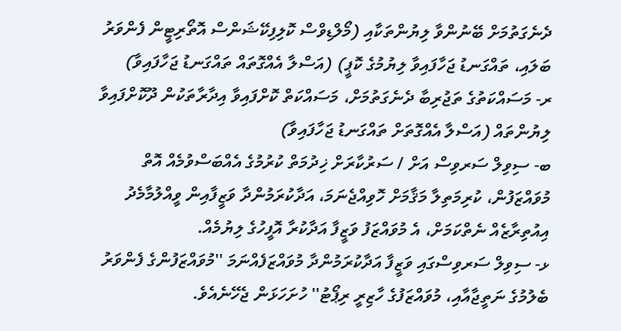ދެނެގަތުމަށް ބޭނުންވާ ލިޔުންތަކާއި (މޯލްޑިވްސް ކޮލިފިކޭޝަންސް އޮތޯރިޓީން ފެންވަރު ބަލައި، ތައްގަނޑު ޖަހާފައިވާ ލިޔުމުގެ ކޮޕީ) (އަސްލާ އެއްގޮތައް ތައްގަނޑު ޖަހާފައިވާ)
ރ- މަސައްކަތުގެ ތަޖުރިބާ ދެނެގަތުމަށް، މަސައްކަތް ކޮށްފައިވާ އިދާރާތަކުން ދޫކޮށްފައިވާ ލިޔުންތައް (އަސްލާ އެއްގޮތަށް ތައްގަނޑު ޖަހާފައިވާ)
ބ- ސިވިލް ސަރވިސް އަށް / ސަރުކާރަށް ޚިދުމަތް ކުރުމުގެ އެއްބަސްވުމެއް އޮތް މުވައްޒަފުން، ކުރިމަތިލާ މަޤާމަށް ހޮވިއްޖެނަމަ، އަދާކުރަމުންދާ ވަޒީފާއިން ވީއްލުމާމެދު އިއުތިރާޒެއް ނެތްކަމަށް، އެ މުވައްޒަފު ވަޒީފާ އަދާކުރާ އޮފީހުގެ ލިޔުމެއް.
ޅ- ސިވިލް ސަރވިސްގައި ވަޒީފާ އަދާކުރަމުންދާ މުވައްޒަފެއްނަމަ ''މުވައްޒަފުންގެ ފެންވަރު ބެލުމުގެ ނަތީޖާއާއި، މުވައްޒަފުގެ ހާޒިރީ ރިޕޯޓު'' ހުށަހަޅަން ޖެހޭނެއެވެ.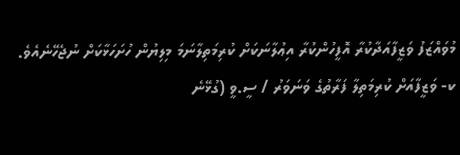މުވައްޒަފު ވަޒީފާއަދާކުރާ އޮފީހުންކުރާ އިޢުލާނަކަށް ކުރިމަތިލާނަމަ މިލިޔުން ހުށަހަޅާކަށް ނުޖެހޭނެއެވެ.
ކ- ވަޒީފާއަށް ކުރިމަތިލާ ފަރާތުގެ ވަނަވަރު / ސީ.ވީ (ގުޅޭނެ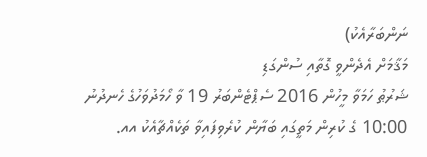ނަންބަރާއެކު)
މަޤާމަށް އެދެންވީ ގޮތާއި ސުންގަޑި
ޝަރުޠު ހަމަވާ މީހުން 2016 ސެޕްޓެންބަރު 19 ވާ ހޯމަދުވަހުގެ ހެނދުނު 10:00 ގެ ކުރިން މަތީގައި ބަޔާން ކުރެވިފައިވާ ތަކެއްޗާއެކު އއ.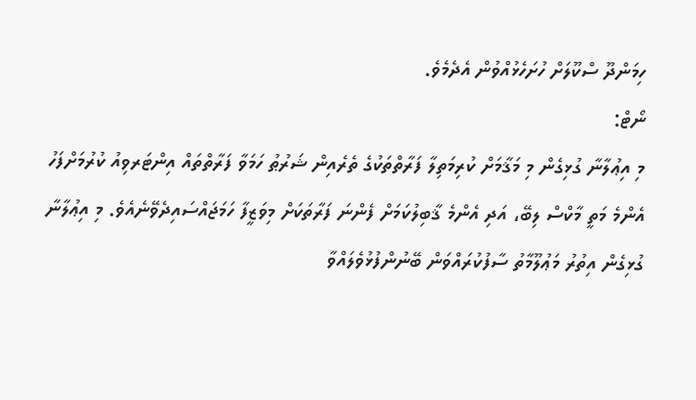ހިމަންދޫ ސްކޫލަށް ހުށަހެޅުއްވުން އެދެމެވެ.
ނޯޓް:
މި އިޢުލާނާ ގުޅިގެން މި މަޤާމަށް ކުރިމަތިލާ ފަރާތްތަކުގެ ތެރެއިން ޝަރުޠު ހަމަވާ ފަރާތްތައް އިންޓަރވިއު ކުރުމަށްފަހު އެންމެ މަތީ މާކްސް ލިބޭ، އަދި އެންމެ ޤާބިލުކަމަށް ފެންނަ ފަރާތަކަށް މިވަޒީފާ ހަމަޖައްސައިދެވޭނެއެވެ. މި އިޢުލާނާ ގުޅިގެން އިތުރު މަޢުލޫމާތު ސާފުކުރައްވަން ބޭނުންފުޅުވެލައްވާ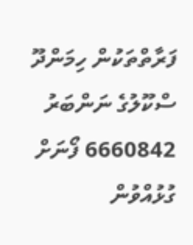ފަރާތްތަކުން ހިމަންދޫ ސްކޫލުގެ ނަންބަރު 6660842 ފޯނަށް ގުޅުއްވުން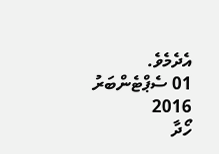އެދެމެވެ.
01 ސެޕްޓެންބަރު 2016
ހޯދާ